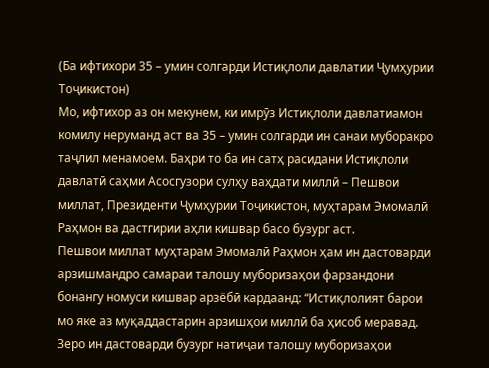(Ба ифтихори 35 – умин солгарди Истиқлоли давлатии Ҷумҳурии Тоҷикистон)
Мо, ифтихор аз он мекунем, ки имрӯз Истиқлоли давлатиамон комилу неруманд аст ва 35 – умин солгарди ин санаи муборакро таҷлил менамоем. Баҳри то ба ин сатҳ расидани Истиқлоли давлатӣ саҳми Асосгузори сулҳу ваҳдати миллӣ – Пешвои миллат, Президенти Ҷумҳурии Тоҷикистон, муҳтарам Эмомалӣ Раҳмон ва дастгирии аҳли кишвар басо бузург аст.
Пешвои миллат муҳтарам Эмомалӣ Раҳмон ҳам ин дастоварди арзишмандро самараи талошу муборизаҳои фарзандони бонангу номуси кишвар арзёбӣ кардаанд: “Истиқлолият барои мо яке аз муқаддастарин арзишҳои миллӣ ба ҳисоб меравад. Зеро ин дастоварди бузург натиҷаи талошу муборизаҳои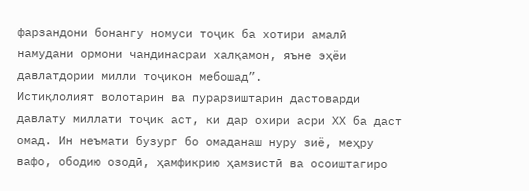фарзандони бонангу номуси тоҷик ба хотири амалӣ намудани ормони чандинасраи халқамон, яъне эҳёи давлатдории милли тоҷикон мебошад”.
Истиқлолият волотарин ва пурарзиштарин дастоварди давлату миллати тоҷик аст, ки дар охири асри ХХ ба даст омад. Ин неъмати бузург бо омаданаш нуру зиё, меҳру вафо, ободию озодӣ, ҳамфикрию ҳамзистӣ ва осоиштагиро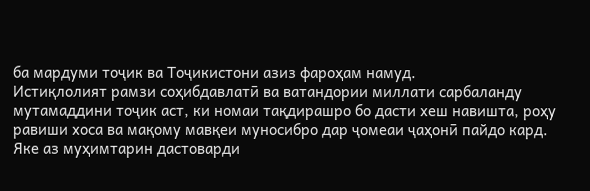ба мардуми тоҷик ва Тоҷикистони азиз фароҳам намуд.
Истиқлолият рамзи соҳибдавлатӣ ва ватандории миллати сарбаланду мутамаддини тоҷик аст, ки номаи тақдирашро бо дасти хеш навишта, роҳу равиши хоса ва мақому мавқеи муносибро дар ҷомеаи ҷаҳонӣ пайдо кард.
Яке аз муҳимтарин дастоварди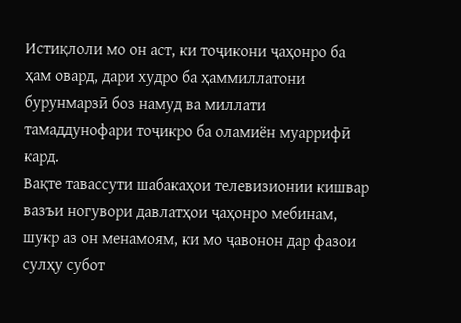Истиқлоли мо он аст, ки тоҷикони ҷаҳонро ба ҳам овард, дари худро ба ҳаммиллатони бурунмарзӣ боз намуд ва миллати тамаддунофари тоҷикро ба оламиён муаррифӣ кард.
Вақте тавассути шабакаҳои телевизионии кишвар вазъи ногувори давлатҳои ҷаҳонро мебинам, шукр аз он менамоям, ки мо ҷавонон дар фазои сулҳу субот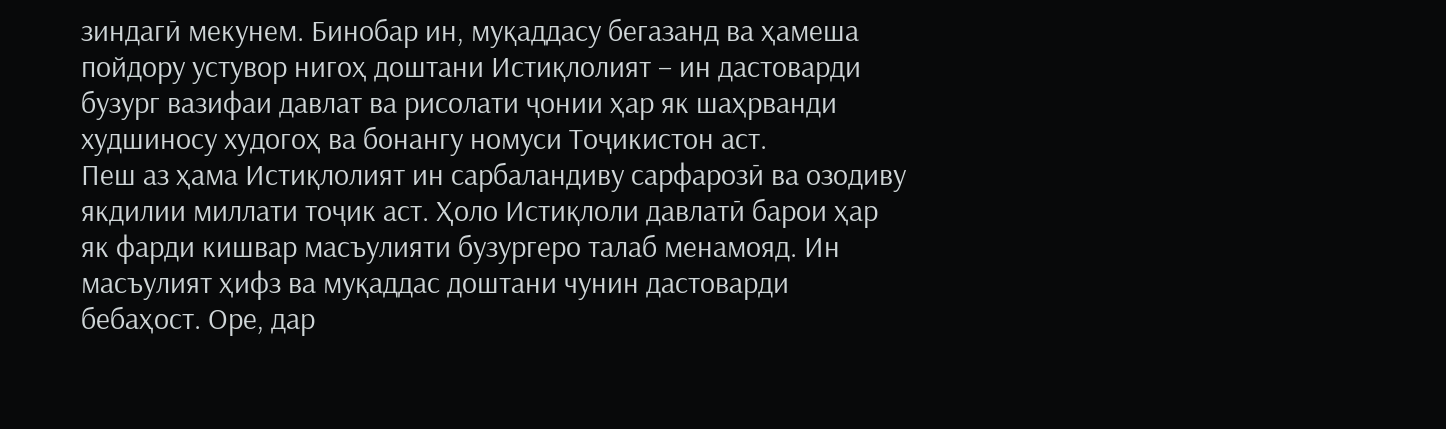зиндагӣ мекунем. Бинобар ин, муқаддасу бегазанд ва ҳамеша пойдору устувор нигоҳ доштани Истиқлолият – ин дастоварди бузург вазифаи давлат ва рисолати ҷонии ҳар як шаҳрванди худшиносу худогоҳ ва бонангу номуси Тоҷикистон аст.
Пеш аз ҳама Истиқлолият ин сарбаландиву сарфарозӣ ва озодиву якдилии миллати тоҷик аст. Ҳоло Истиқлоли давлатӣ барои ҳар як фарди кишвар масъулияти бузургеро талаб менамояд. Ин масъулият ҳифз ва муқаддас доштани чунин дастоварди бебаҳост. Оре, дар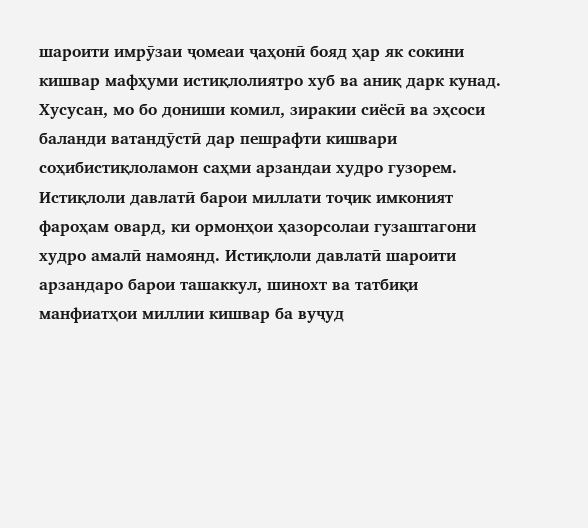шароити имрӯзаи ҷомеаи ҷаҳонӣ бояд ҳар як сокини кишвар мафҳуми истиқлолиятро хуб ва аниқ дарк кунад. Хусусан, мо бо дониши комил, зиракии сиёсӣ ва эҳсоси баланди ватандӯстӣ дар пешрафти кишвари соҳибистиқлоламон саҳми арзандаи худро гузорем.
Истиқлоли давлатӣ барои миллати тоҷик имконият фароҳам овард, ки ормонҳои ҳазорсолаи гузаштагони худро амалӣ намоянд. Истиқлоли давлатӣ шароити арзандаро барои ташаккул, шинохт ва татбиқи манфиатҳои миллии кишвар ба вуҷуд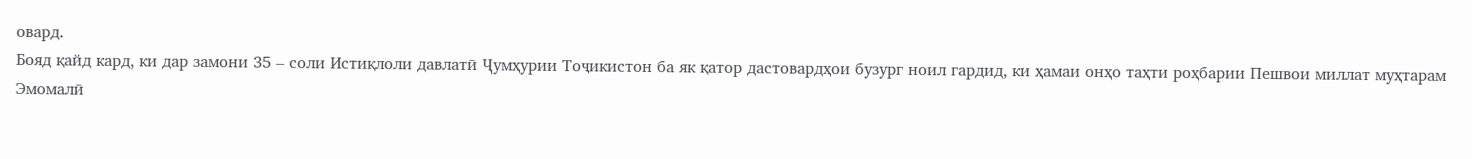овард.
Бояд қайд кард, ки дар замони 35 – соли Истиқлоли давлатӣ Ҷумҳурии Тоҷикистон ба як қатор дастовардҳои бузург ноил гардид, ки ҳамаи онҳо таҳти роҳбарии Пешвои миллат муҳтарам Эмомалӣ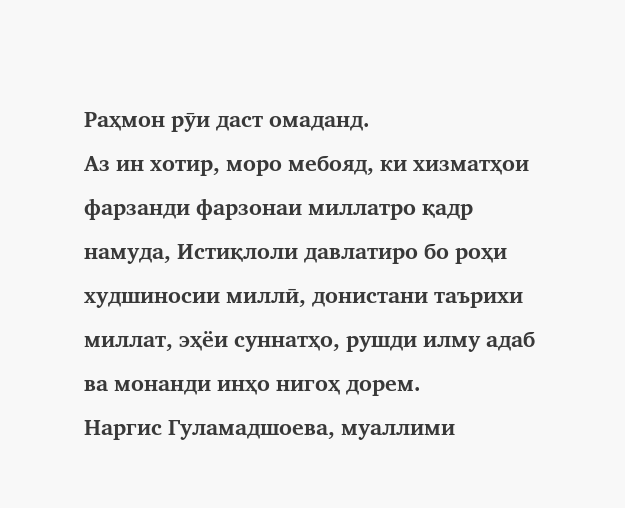Раҳмон рӯи даст омаданд.
Аз ин хотир, моро мебояд, ки хизматҳои фарзанди фарзонаи миллатро қадр намуда, Истиқлоли давлатиро бо роҳи худшиносии миллӣ, донистани таърихи миллат, эҳёи суннатҳо, рушди илму адаб ва монанди инҳо нигоҳ дорем.
Наргис Гуламадшоева, муаллими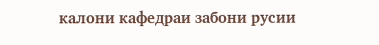калони кафедраи забони русии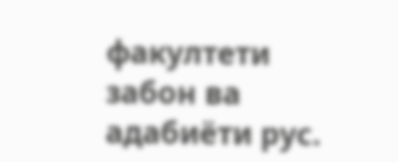факултети забон ва адабиёти рус.